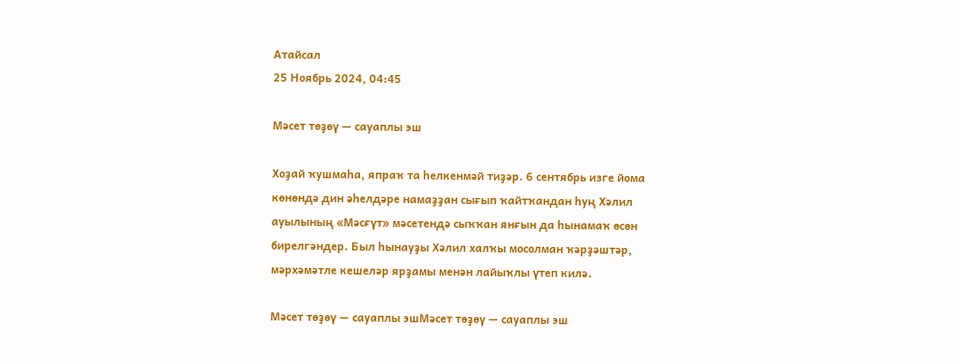Атайсал
25 Ноябрь 2024, 04:45

Мәсет төҙөү — сауаплы эш

Хоҙай ҡушмаһа, япраҡ та һелкенмәй тиҙәр. 6 сентябрь изге йома көнөндә дин әһелдәре намаҙҙан сығып ҡайтҡандан һуң Хәлил ауылының «Мәсғүт» мәсетендә сыҡҡан янғын да һынамаҡ өсөн бирелгәндер. Был һынауҙы Хәлил халҡы мосолман ҡәрҙәштәр, мәрхәмәтле кешеләр ярҙамы менән лайыҡлы үтеп килә.

Мәсет төҙөү — сауаплы эшМәсет төҙөү — сауаплы эш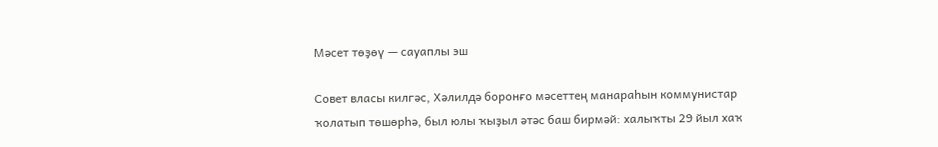Мәсет төҙөү — сауаплы эш

Совет власы килгәс, Хәлилдә боронғо мәсеттең манараһын коммунистар ҡолатып төшөрһә, был юлы ҡыҙыл әтәс баш бирмәй: халыҡты 29 йыл хаҡ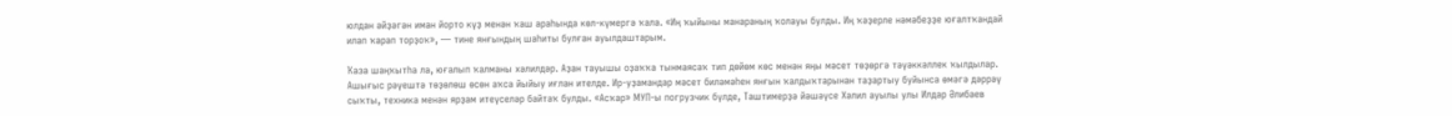юлдан әйҙәгән иман йорто күҙ менән ҡаш араһында көл-күмергә ҡала. «Иң ҡыйыны манараның ҡолауы булды. Иң ҡәҙерле нәмәбеҙҙе юғалтҡандай илап ҡарап торҙоҡ», — тине янғындың шаһиты булған ауылдаштарым.

Ҡаза шаңҡытһа ла, юғалып ҡалманы хәлилдәр. Аҙан тауышы оҙаҡҡа тынмаясаҡ тип дөйөм көс менән яңы мәсет төҙөргә тәүәккәллек ҡылдылар. Ашығыс рәүештә төҙөлөш өсөн аҡса йыйыу иғлан ителде. Ир-уҙамандар мәсет биләмәһен янғын ҡалдыҡтарынан таҙартыу буйынса өмәгә дәррәү сыҡты, техника менән ярҙам итеүселәр байтаҡ булды. «Асҡар» МУП-ы погрузчик бүлде, Таштимерҙә йәшәүсе Хәлил ауылы улы Илдар Әлибаев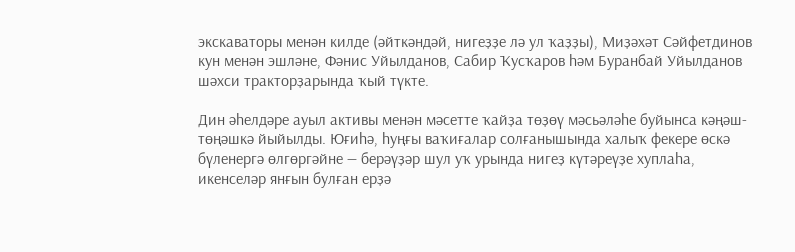экскаваторы менән килде (әйткәндәй, нигеҙҙе лә ул ҡаҙҙы), Миҙәхәт Сәйфетдинов кун менән эшләне, Фәнис Уйылданов, Сабир Ҡусҡаров һәм Буранбай Уйылданов шәхси тракторҙарында ҡый түкте.

Дин әһелдәре ауыл активы менән мәсетте ҡайҙа төҙөү мәсьәләһе буйынса кәңәш-төңәшкә йыйылды. Юғиһә, һуңғы ваҡиғалар солғанышында халыҡ фекере өскә бүленергә өлгөргәйне — берәүҙәр шул уҡ урында нигеҙ күтәреүҙе хуплаһа, икенселәр янғын булған ерҙә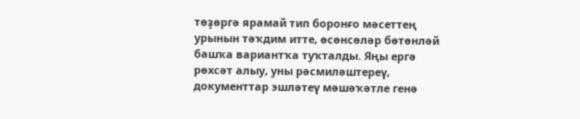төҙөргә ярамай тип боронғо мәсеттең урынын тәҡдим итте, өсөнсөләр бөтөнләй башҡа вариантҡа туҡталды. Яңы ергә рөхсәт алыу, уны рәсмиләштереү, документтар эшләтеү мәшәҡәтле генә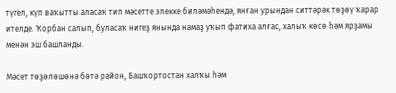түгел, күп ваҡытты аласаҡ тип мәсетте элекке биләмәһендә, янған урындан ситтәрәк төҙөү ҡарар ителде. Ҡорбан салып, буласаҡ нигеҙ янында намаҙ уҡып фатиха алғас, халыҡ көсө һәм ярҙамы менән эш башланды.

Мәсет төҙөлөшөнә бөтә район, Башҡортостан халҡы һәм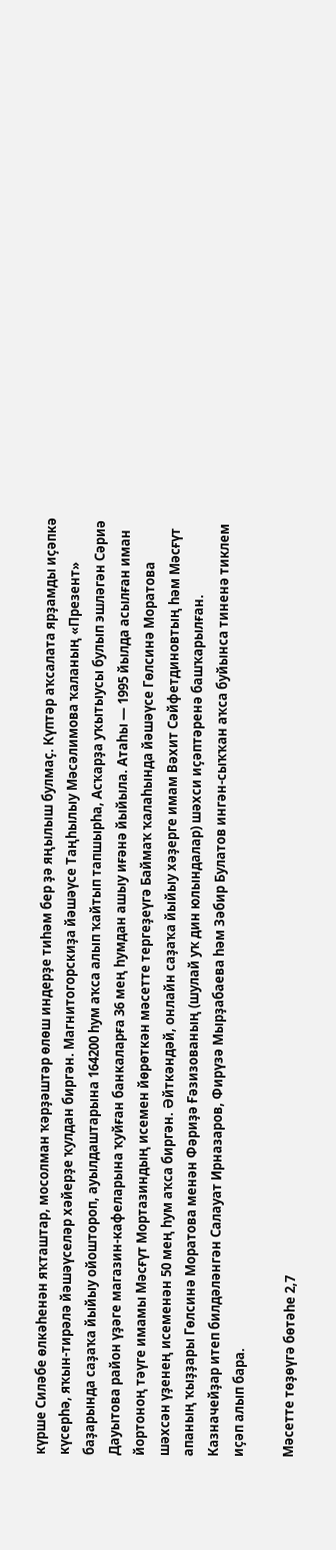күрше Силәбе өлкәһенән яҡташтар, мосолман ҡәрҙәштәр өлөш индерҙе тиһәм бер ҙә яңылыш булмаҫ. Күптәр аҡсалата ярҙамды иҫәпкә күсерһә, яҡын-тирәлә йәшәүселәр хәйерҙе ҡулдан биргән. Магнитогорскиҙа йәшәүсе Таңһылыу Мәсәлимова ҡаланың «Презент» баҙарында саҙаҡа йыйыу ойоштороп, ауылдаштарына 164200 һум аҡса алып ҡайтып тапшырһа, Асҡарҙа уҡытыусы булып эшләгән Сәриә Дауытова район үҙәге магазин-кафеларына ҡуйған банкаларға 36 мең һумдан ашыу иғәнә йыйыла. Атаһы — 1995 йылда асылған иман йортоноң тәүге имамы Мәсғүт Мортазиндың исемен йөрөткән мәсетте тергеҙеүгә Баймаҡ ҡалаһында йәшәүсе Гөлсинә Моратова шәхсән үҙенең исеменән 50 мең һум аҡса биргән. Әйткәндәй, онлайн саҙаҡа йыйыу хәҙерге имам Вәхит Сәйфетдиновтың һәм Мәсғүт апаның ҡыҙҙары Гөлсинә Моратова менән Фәриҙә Ғәзизованың (шулай уҡ дин юлындалар) шәхси иҫәптәренә башҡарылған. Казначейҙар итеп билдәләнгән Салауат Ирназаров, Фирүзә Мырҙабаева һәм Зәбир Булатов ингән-сыҡҡан аҡса буйынса тиненә тиклем иҫәп алып бара.

Мәсетте төҙөүгә бөтәһе 2,7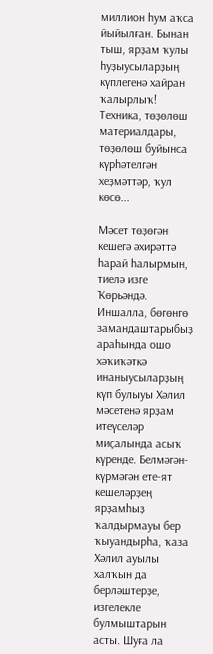миллион һум аҡса йыйылған. Бынан тыш, ярҙам ҡулы һуҙыусыларҙың күплегенә хайран ҡалырлыҡ! Техника, төҙөлөш материалдары, төҙөлөш буйынса күрһәтелгән хеҙмәттәр, ҡул көсө...

Мәсет төҙөгән кешегә әхирәттә һарай һалырмын, тиелә изге Ҡөрьәндә. Иншалла, бөгөнгө замандаштарыбыҙ араһында ошо хәҡиҡәткә инаныусыларҙың күп булыуы Хәлил мәсетенә ярҙам итеүселәр миҫалында асыҡ күренде. Белмәгән-күрмәгән ете-ят кешеләрҙең ярҙамһыҙ ҡалдырмауы бер ҡыуандырһа, ҡаза Хәлил ауылы халҡын да берләштерҙе, изгелекле булмыштарын асты. Шуға ла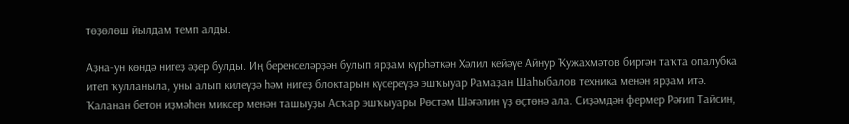төҙөлөш йылдам темп алды.

Аҙна-ун көндә нигеҙ әҙер булды. Иң беренселәрҙән булып ярҙам күрһәткән Хәлил кейәүе Айнур Ҡужахмәтов биргән таҡта опалубка итеп ҡулланыла, уны алып килеүҙә һәм нигеҙ блоктарын күсереүҙә эшҡыуар Рамаҙан Шаһыбалов техника менән ярҙам итә. Ҡаланан бетон иҙмәһен миксер менән ташыуҙы Асҡар эшҡыуары Рөстәм Шәғәлин үҙ өҫтөнә ала. Сиҙәмдән фермер Рәғип Тайсин,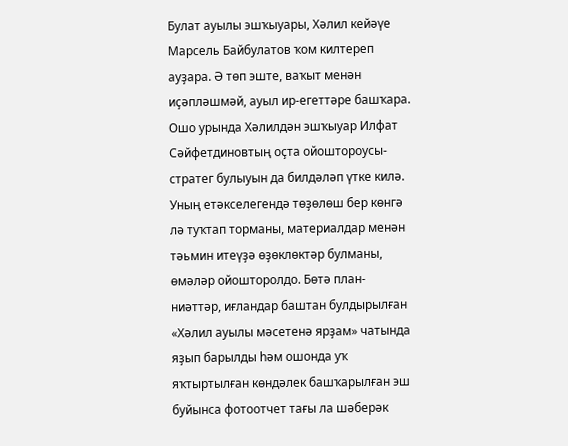Булат ауылы эшҡыуары, Хәлил кейәүе Марсель Байбулатов ҡом килтереп ауҙара. Ә төп эште, ваҡыт менән иҫәпләшмәй, ауыл ир-егеттәре башҡара. Ошо урында Хәлилдән эшҡыуар Илфат Сәйфетдиновтың оҫта ойоштороусы-стратег булыуын да билдәләп үтке килә. Уның етәкселегендә төҙөлөш бер көнгә лә туҡтап торманы, материалдар менән тәьмин итеүҙә өҙөклөктәр булманы, өмәләр ойошторолдо. Бөтә план-ниәттәр, иғландар баштан булдырылған «Хәлил ауылы мәсетенә ярҙам» чатында яҙып барылды һәм ошонда уҡ яҡтыртылған көндәлек башҡарылған эш буйынса фотоотчет тағы ла шәберәк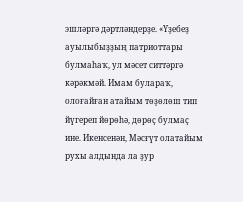эшләргә дәртләндерҙе. «Үҙебеҙ ауылыбыҙҙың патриоттары булмаһаҡ, ул мәсет ситтәргә кәрәкмәй. Имам булараҡ, олоғайған атайым төҙөлөш тип йүгереп йөрөһә, дөрөҫ булмаҫ ине. Икенсенән, Мәсғүт олатайым рухы алдында ла ҙур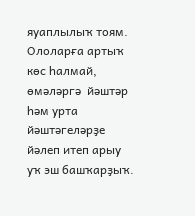яуаплылыҡ тоям. Ололарға артыҡ көс һалмай, өмәләргә  йәштәр һәм урта йәштәгеләрҙе йәлеп итеп арыу уҡ эш башҡарҙыҡ.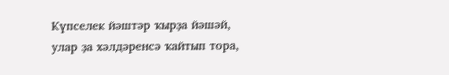Күпселек йәштәр ҡырҙа йәшәй, улар ҙа хәлдәренсә ҡайтып тора,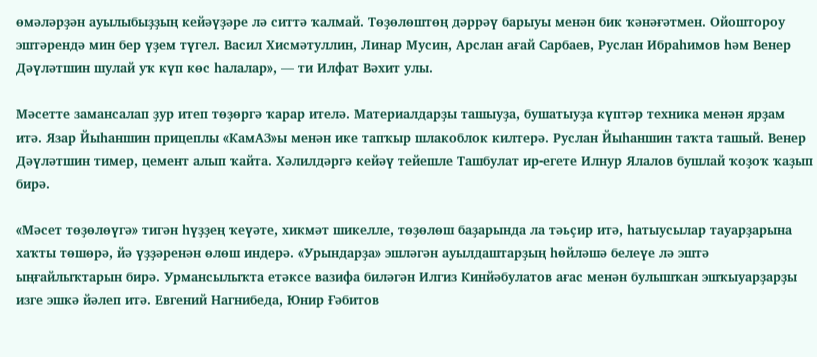өмәләрҙән ауылыбыҙҙың кейәүҙәре лә ситтә ҡалмай. Төҙөлөштөң дәррәү барыуы менән бик ҡәнәғәтмен. Ойоштороу эштәрендә мин бер үҙем түгел. Васил Хисмәтуллин, Линар Мусин, Арслан ағай Сарбаев, Руслан Ибраһимов һәм Венер Дәүләтшин шулай уҡ күп көс һалалар», — ти Илфат Вәхит улы.

Мәсетте замансалап ҙур итеп төҙөргә ҡарар ителә. Материалдарҙы ташыуҙа, бушатыуҙа күптәр техника менән ярҙам итә. Язар Йыһаншин прицеплы «КамАЗ»ы менән ике тапҡыр шлакоблок килтерә. Руслан Йыһаншин таҡта ташый. Венер Дәүләтшин тимер, цемент алып ҡайта. Хәлилдәргә кейәү тейешле Ташбулат ир-егете Илнур Ялалов бушлай ҡоҙоҡ ҡаҙып бирә.

«Мәсет төҙөлөүгә» тигән һүҙҙең ҡеүәте, хикмәт шикелле, төҙөлөш баҙарында ла тәьҫир итә, һатыусылар тауарҙарына хаҡты төшөрә, йә үҙҙәренән өлөш индерә. «Урындарҙа» эшләгән ауылдаштарҙың һөйләшә белеүе лә эштә ыңғайлыҡтарын бирә. Урмансылыҡта етәксе вазифа биләгән Илгиз Кинйәбулатов ағас менән булышҡан эшҡыуарҙарҙы изге эшкә йәлеп итә. Евгений Нагнибеда, Юнир Ғәбитов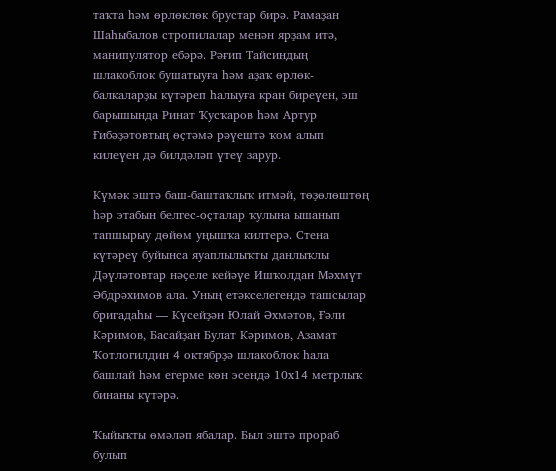таҡта һәм өрлөклөк брустар бирә. Рамаҙан Шаһыбалов стропилалар менән ярҙам итә, манипулятор ебәрә. Рәғип Тайсиндың шлакоблок бушатыуға һәм аҙаҡ өрлөк-балкаларҙы күтәреп һалыуға кран биреүен, эш барышында Ринат Ҡусҡаров һәм Артур Ғибәҙәтовтың өҫтәмә рәүештә ҡом алып килеүен дә билдәләп үтеү зарур.

Күмәк эштә баш-баштаҡлыҡ итмәй, төҙөлөштөң һәр этабын белгес-оҫталар ҡулына ышанып тапшырыу дөйөм уңышҡа килтерә. Стена күтәреү буйынса яуаплылыҡты данлыҡлы Дәүләтовтар нәҫеле кейәүе Ишҡолдан Мәхмүт Әбдрәхимов ала. Уның етәкселегендә ташсылар бригадаһы — Күсейҙән Юлай Әхмәтов, Ғәли Кәримов, Басайҙан Булат Кәримов, Азамат Ҡотлогилдин 4 октябрҙә шлакоблок һала башлай һәм егерме көн эсендә 10х14 метрлыҡ бинаны күтәрә.

Ҡыйыҡты өмәләп ябалар. Был эштә прораб булып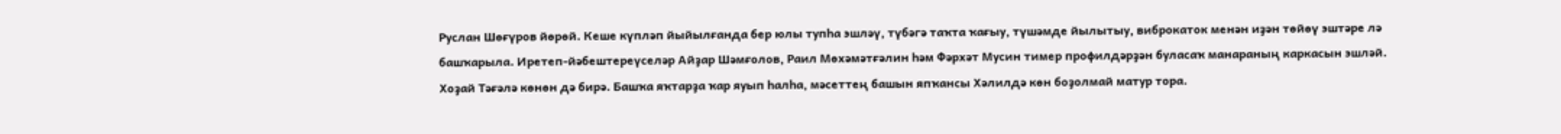Руслан Шөғүров йөрөй. Кеше күпләп йыйылғанда бер юлы тупһа эшләү, түбәгә таҡта ҡағыу, түшәмде йылытыу, виброкаток менән иҙән төйөү эштәре лә башҡарыла. Иретеп-йәбештереүселәр Айҙар Шәмғолов, Раил Мөхәмәтғәлин һәм Фәрхәт Мусин тимер профилдәрҙән буласаҡ манараның каркасын эшләй. Хоҙай Тәғәлә көнөн дә бирә. Башҡа яҡтарҙа ҡар яуып һалһа, мәсеттең башын япҡансы Хәлилдә көн боҙолмай матур тора.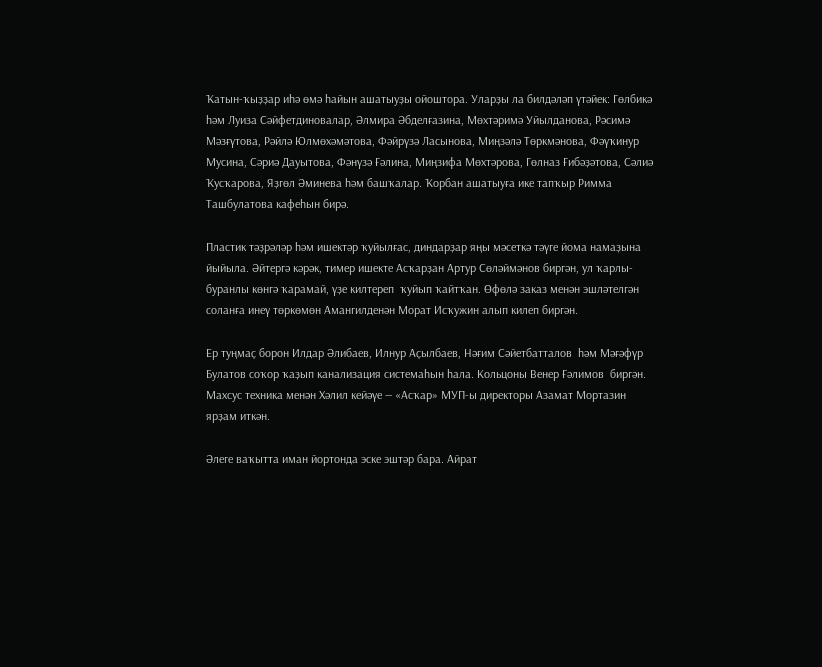Ҡатын-ҡыҙҙар иһә өмә һайын ашатыуҙы ойоштора. Уларҙы ла билдәләп үтәйек: Гөлбикә һәм Луиза Сәйфетдиновалар, Әлмира Әбделғазина, Мөхтәримә Уйылданова, Рәсимә Мәзғүтова, Рәйлә Юлмөхәмәтова, Фәйрүзә Ласынова, Миңзәлә Төркмәнова, Фәүҡинур Мусина, Сәриә Дауытова, Фәнүзә Ғәлина, Миңзифа Мөхтәрова, Гөлназ Ғибәҙәтова, Сәлиә Ҡусҡарова, Яҙгөл Әминева һәм башҡалар. Ҡорбан ашатыуға ике тапҡыр Римма Ташбулатова кафеһын бирә.

Пластик тәҙрәләр һәм ишектәр ҡуйылғас, диндарҙар яңы мәсеткә тәүге йома намаҙына йыйыла. Әйтергә кәрәк, тимер ишекте Асҡарҙан Артур Сөләймәнов биргән, ул ҡарлы-буранлы көнгә ҡарамай, үҙе килтереп  ҡуйып ҡайтҡан. Өфөлә заказ менән эшләтелгән соланға инеү төркөмөн Амангилденән Морат Исҡужин алып килеп биргән.

Ер туңмаҫ борон Илдар Әлибаев, Илнур Аҫылбаев, Нәғим Сәйетбатталов  һәм Мәғәфүр Булатов соҡор ҡаҙып канализация системаһын һала. Кольцоны Венер Ғәлимов  биргән. Махсус техника менән Хәлил кейәүе — «Асҡар» МУП-ы директоры Азамат Мортазин ярҙам иткән.

Әлеге ваҡытта иман йортонда эске эштәр бара. Айрат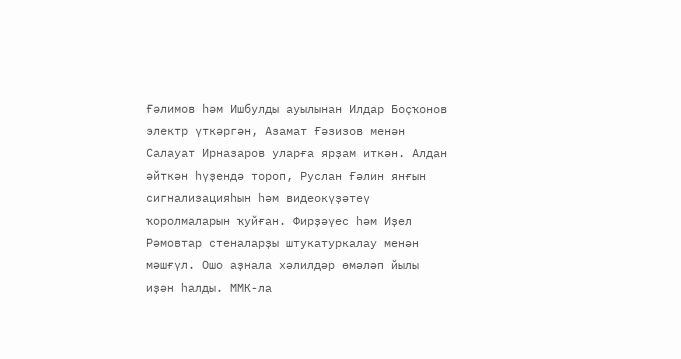Ғәлимов һәм Ишбулды ауылынан Илдар Боҫҡонов электр үткәргән, Азамат Ғәзизов менән Салауат Ирназаров уларға ярҙам иткән. Алдан әйткән һүҙендә тороп, Руслан Ғәлин янғын сигнализацияһын һәм видеокүҙәтеү ҡоролмаларын ҡуйған. Фирҙәүес һәм Иҙел Рәмовтар стеналарҙы штукатуркалау менән мәшғүл. Ошо аҙнала хәлилдәр өмәләп йылы иҙән һалды. ММК-ла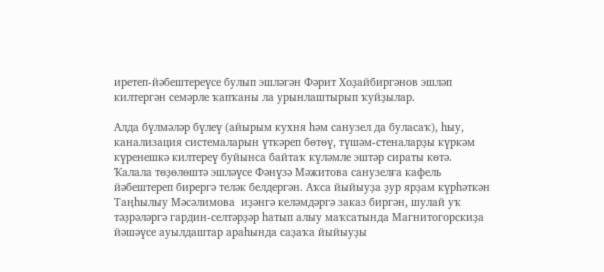иретеп-йәбештереүсе булып эшләгән Фәрит Хоҙайбиргәнов эшләп килтергән семәрле ҡапҡаны ла урынлаштырып ҡуйҙылар.

Алда бүлмәләр бүлеү (айырым кухня һәм санузел да буласаҡ), һыу, канализация системаларын үткәреп бөтөү, түшәм-стеналарҙы күркәм күренешкә килтереү буйынса байтаҡ күләмле эштәр сираты көтә. Ҡалала төҙөлөштә эшләүсе Фәнүзә Мәжитова санузелға кафель йәбештереп бирергә теләк белдергән. Аҡса йыйыуҙа ҙур ярҙам күрһәткән Таңһылыу Мәсәлимова  иҙәнгә келәмдәргә заказ биргән, шулай уҡ тәҙрәләргә гардин-селтәрҙәр һатып алыу маҡсатында Магнитогорскиҙа йәшәүсе ауылдаштар араһында саҙаҡа йыйыуҙы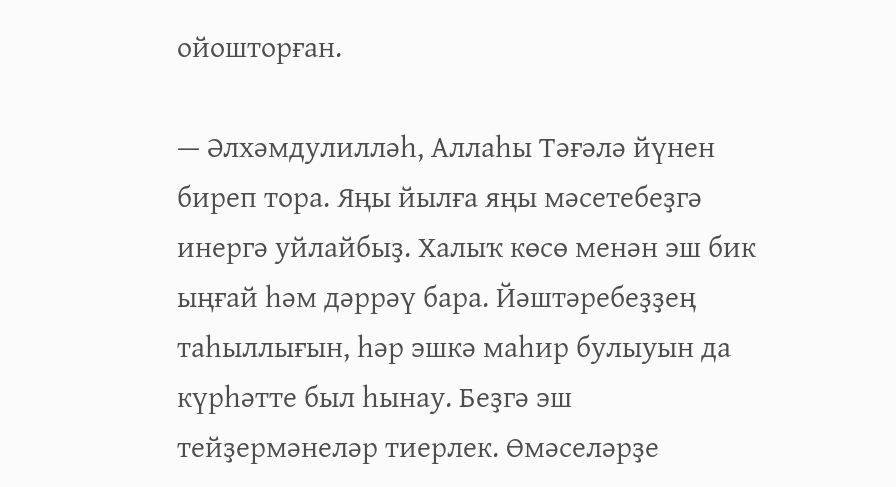ойошторған.

— Әлхәмдулилләһ, Аллаһы Тәғәлә йүнен биреп тора. Яңы йылға яңы мәсетебеҙгә инергә уйлайбыҙ. Халыҡ көсө менән эш бик ыңғай һәм дәррәү бара. Йәштәребеҙҙең таһыллығын, һәр эшкә маһир булыуын да күрһәтте был һынау. Беҙгә эш тейҙермәнеләр тиерлек. Өмәселәрҙе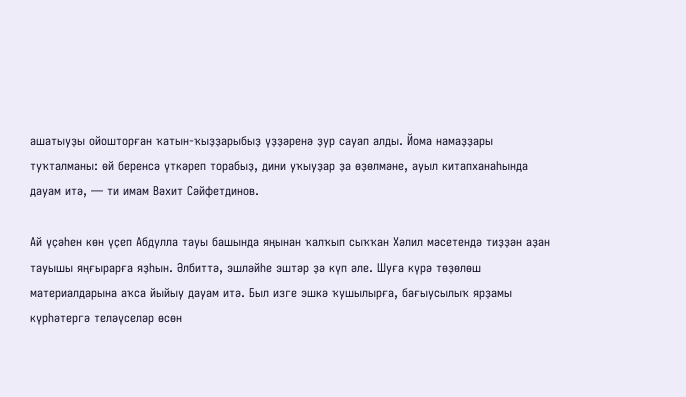ашатыуҙы ойошторған ҡатын-ҡыҙҙарыбыҙ үҙҙәренә ҙур сауап алды. Йома намаҙҙары туҡталманы: өй беренсә үткәреп торабыҙ, дини уҡыуҙар ҙа өҙөлмәне, ауыл китапханаһында  дауам итә, — ти имам Вәхит Сәйфетдинов.

Ай үҫәһен көн үҫеп Абдулла тауы башында яңынан ҡалҡып сыҡҡан Хәлил мәсетендә тиҙҙән аҙан тауышы яңғырарға яҙһын. Әлбиттә, эшләйһе эштәр ҙә күп әле. Шуға күрә төҙөлөш материалдарына аҡса йыйыу дауам итә. Был изге эшкә ҡушылырға, бағыусылыҡ ярҙамы күрһәтергә теләүселәр өсөн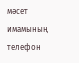мәсет имамының телефон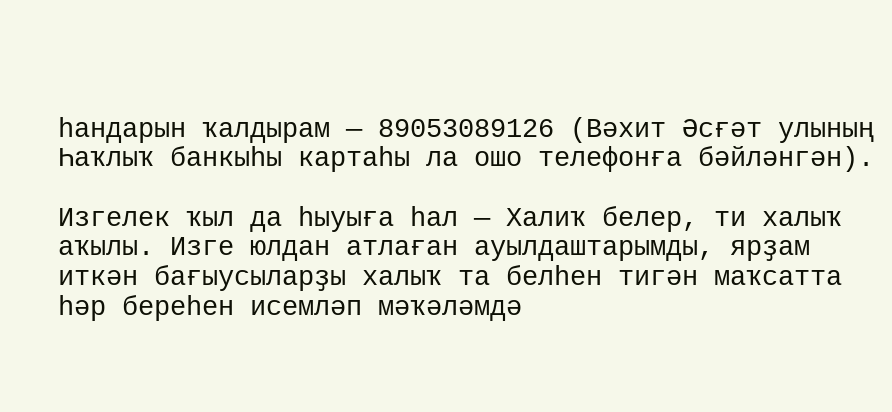һандарын ҡалдырам — 89053089126 (Вәхит Әсғәт улының Һаҡлыҡ банкыһы картаһы ла ошо телефонға бәйләнгән).

Изгелек ҡыл да һыуыға һал — Халиҡ белер, ти халыҡ аҡылы. Изге юлдан атлаған ауылдаштарымды, ярҙам иткән бағыусыларҙы халыҡ та белһен тигән маҡсатта һәр береһен исемләп мәҡәләмдә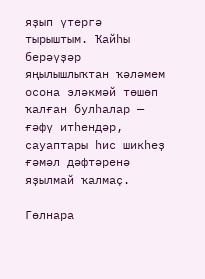яҙып үтергә тырыштым. Ҡайһы берәүҙәр яңылышлыҡтан ҡәләмем осона эләкмәй төшөп ҡалған булһалар — ғәфү итһендәр, сауаптары һис шикһеҙ ғәмәл дәфтәренә яҙылмай ҡалмаҫ.

Гөлнара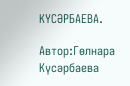КҮСӘРБАЕВА.

Автор:Гөлнара Күсәрбаева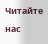Читайте нас